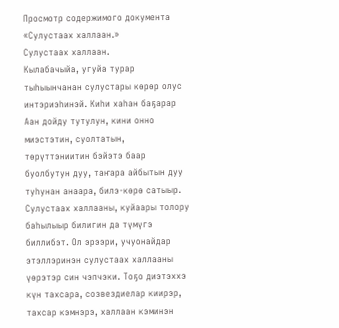Просмотр содержимого документа
«Сулустаах халлаан.»
Сулустаах халлаан.
Кылабачыйа, угуйа турар тыһыынчанан сулустары көрөр олус интэриэһинэй. Киһи хаһан баҕарар Аан дойду тутулун, кини онно миэстэтин, суолтатын, төрүттэниитин бэйэтэ баар буолбутун дуу, таҥара айбытын дуу туһунан анаара, билэ-көрө сатыыр. Сулустаах халлааны, куйаары толору баһылыыр билигин да түмүгэ биллибэт. Ол эрээри, учуонайдар этэллэринэн сулустаах халлааны үөрэтэр син чэпчэки. Тоҕо диэтэххэ күн тахсара, созвездиелар киирэр, тахсар кэмнэрэ, халлаан кэминэн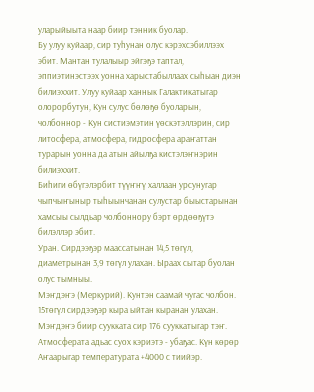уларыйыыта наар биир тэнник буолар.
Бу улуу куйаар, сир туһунан олус кэрэхсэбиллээх эбит. Мантан тулалыыр эйгэҕэ таптал, эппиэтинэстээх уонна харыстабыллаах сыһыан диэн билиэххит. Улуу куйаар ханнык Галактикатыгар олорорбутун, Кун сулус бөлөҕө буоларын, чолбоннор - Кун систиэмэтин үөскэтэллэрин, сир литосфера, атмосфера, гидросфера араҥаттан турарын уонна да атын айылҕа кистэлэҥнэрин билиэххит.
Биһиги өбүгэлэрбит түүҥҥү халлаан урсунугар чыпчыҥыныр тыһыынчанан сулустар быыстарынан хамсыы сылдьар чолбоннору бэрт өрдөөҕүтэ билэллэр эбит.
Уран. Сирдээҕэр маассатынан 14,5 төгүл, диаметрынан 3,9 төгүл улахан. Ыраах сытар буолан олус тымныы.
Мэҥдэҥэ (Меркурий). Кунтэн саамай чугас чолбон. 15төгүл сирдээҕэр кыра ыйтан кыранан улахан. Мэҥдэҥэ биир суукката сир 176 сууккатыгар тэҥ. Атмосферата адьас суох кэриэтэ - убаҕас. Күн көрөр Аҥаарыгар температурата +4000 с тиийэр.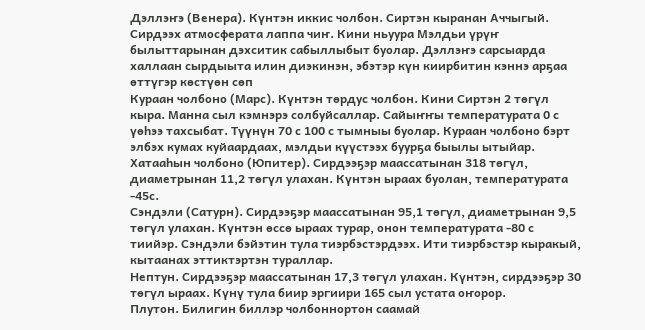Дэллэҥэ (Венера). Күнтэн иккис чолбон. Сиртэн кыранан Аччыгый. Сирдээх атмосферата лаппа чиҥ. Кини ньуура Мэлдьи үрүҥ былыттарынан дэхситик сабыллыбыт буолар. Дэллэҥэ сарсыарда халлаан сырдыыта илин диэкинэн, эбэтэр күн киирбитин кэннэ арҕаа өттүгэр көстүөн сөп
Кураан чолбоно (Марс). Күнтэн төрдус чолбон. Кини Сиртэн 2 төгүл кыра. Манна сыл кэмнэрэ солбуйсаллар. Сайыҥҥы температурата 0 с үөһээ тахсыбат. Түүнүн 70 с 100 с тымныы буолар. Кураан чолбоно бэрт элбэх кумах куйаардаах, мэлдьи күүстээх буурҕа быылы ытыйар.
Хатааһын чолбоно (Юпитер). Сирдээҕэр маассатынан 318 төгүл, диаметрынан 11,2 төгүл улахан. Күнтэн ыраах буолан, температурата -45с.
Сэндэли (Сатурн). Сирдээҕэр маассатынан 95,1 төгүл, диаметрынан 9,5 төгүл улахан. Күнтэн өссө ыраах турар, онон температурата -80 с тиийэр. Сэндэли бэйэтин тула тиэрбэстэрдээх. Ити тиэрбэстэр кыракый, кытаанах эттиктэртэн тураллар.
Нептун. Сирдээҕэр маассатынан 17,3 төгүл улахан. Күнтэн, сирдээҕэр 30 төгүл ыраах. Күнү тула биир эргиири 165 сыл устата оҥорор.
Плутон. Билигин биллэр чолбоннортон саамай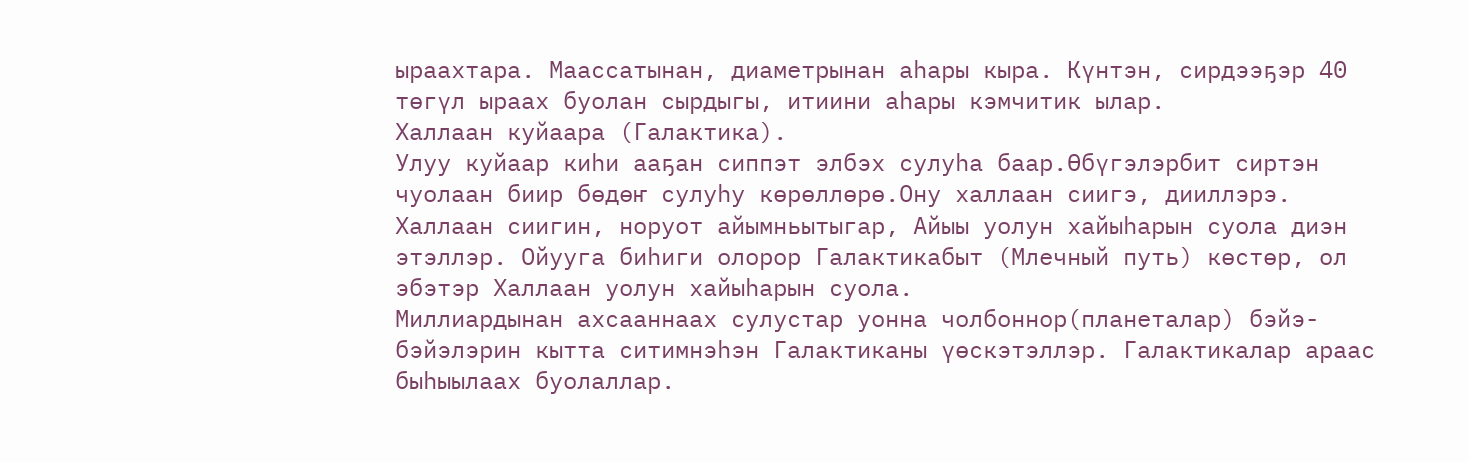ыраахтара. Маассатынан, диаметрынан аһары кыра. Күнтэн, сирдээҕэр 40 төгүл ыраах буолан сырдыгы, итиини аһары кэмчитик ылар.
Халлаан куйаара (Галактика).
Улуу куйаар киһи ааҕан сиппэт элбэх сулуһа баар.Өбүгэлэрбит сиртэн чуолаан биир бөдөҥ сулуһу көрөллөрө.Ону халлаан сиигэ, дииллэрэ. Халлаан сиигин, норуот айымньытыгар, Айыы уолун хайыһарын суола диэн этэллэр. Ойууга биһиги олорор Галактикабыт (Млечный путь) көстөр, ол эбэтэр Халлаан уолун хайыһарын суола.
Миллиардынан ахсааннаах сулустар уонна чолбоннор(планеталар) бэйэ-бэйэлэрин кытта ситимнэһэн Галактиканы үөскэтэллэр. Галактикалар араас быһыылаах буолаллар.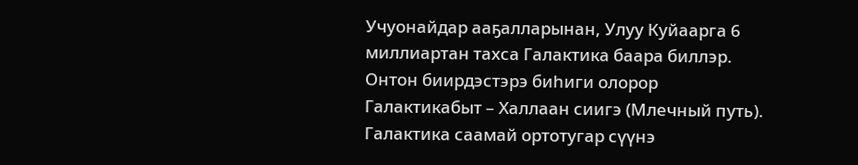Учуонайдар ааҕалларынан, Улуу Куйаарга 6 миллиартан тахса Галактика баара биллэр. Онтон биирдэстэрэ биһиги олорор Галактикабыт – Халлаан сиигэ (Млечный путь). Галактика саамай ортотугар сүүнэ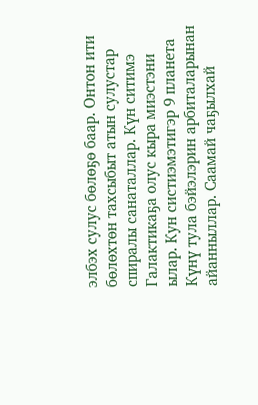элбэх сулус бөлөҕө баар. Онтон ити бөлөхтөн тахсыбыт атын сулустар спиралы санаталлар. Күн ситимэ Галактикаҕа олус кыра миэстэни ылар. Кун систиэмэтигэр 9 планета Күнү тула бэйэлэрин арбиталарынан айанныллар. Саамай чаҕылхай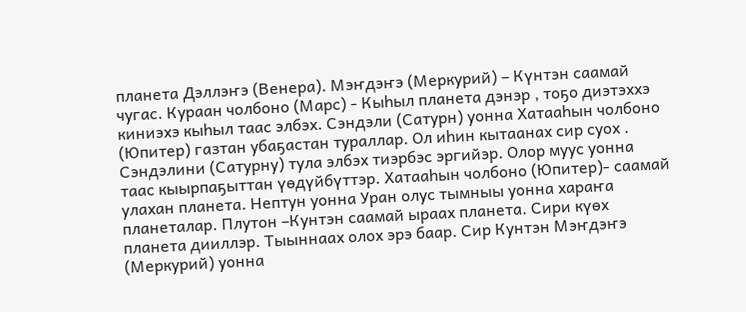планета Дэллэҥэ (Венера). Мэҥдэҥэ (Меркурий) – Күнтэн саамай чугас. Кураан чолбоно (Марс) - Кыһыл планета дэнэр , тоҕо диэтэххэ киниэхэ кыһыл таас элбэх. Сэндэли (Сатурн) уонна Хатааһын чолбоно (Юпитер) газтан убаҕастан тураллар. Ол иһин кытаанах сир суох . Сэндэлини (Сатурну) тула элбэх тиэрбэс эргийэр. Олор муус уонна таас кыырпаҕыттан үөдүйбүттэр. Хатааһын чолбоно (Юпитер)- саамай улахан планета. Нептун уонна Уран олус тымныы уонна хараҥа планеталар. Плутон –Кунтэн саамай ыраах планета. Сири күөх планета дииллэр. Тыыннаах олох эрэ баар. Сир Кунтэн Мэҥдэҥэ (Меркурий) уонна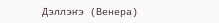Дэллэҥэ (Венера)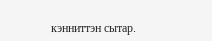кэнниттэн сытар.